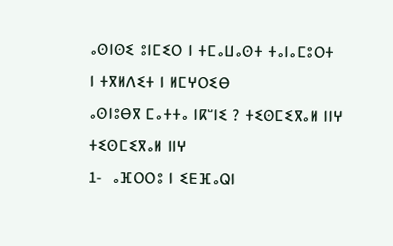ⴰⵙⵏⵙⵉ ⵓⵏⵎⵉⵔ ⵏ ⵜⵎⴰⵡⴰⵙⵜ ⵜⴰⵏⴰⵎⵓⵔⵜ ⵏ ⵜⴳⵍⴷⵉⵜ ⵏ ⵍⵎⵖⵔⵉⴱ
ⴰⵙⵏⵓⴱⴳ ⵎⴰⵜⵜⴰ ⵏⴽⵯⵏⵉ ? ⵜⵉⵙⵎⵉⴳⴰⵍ ⵏⵏⵖ
ⵜⵉⵙⵎⵉⴳⴰⵍ ⵏⵏⵖ
1-  ⴰⴼⵔⵔⵓ ⵏ ⵉⴹⴼⴰⵕⵏ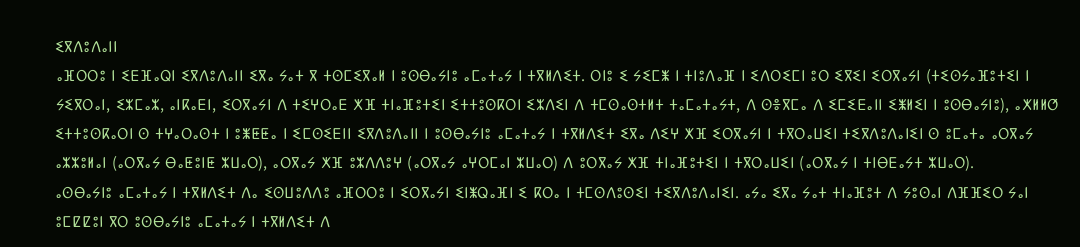ⵉⴳⴷⵓⴷⴰⵏⵏ
ⴰⴼⵔⵔⵓ ⵏ ⵉⴹⴼⴰⵕⵏ ⵉⴳⴷⵓⴷⴰⵏⵏ ⵉⴳⴰ ⵢⴰⵜ ⴳ ⵜⵙⵎⵉⴳⴰⵍ ⵏ ⵓⵙⴱⴰⵢⵏⵓ ⴰⵎⴰⵜⴰⵢ ⵏ ⵜⴳⵍⴷⵉⵜ. ⵔⵏⵓ ⵉ ⵢⵉⵎⵥ ⵏ ⵜⵏⵓⴷⴰⴼ ⵏ ⵉⴷⵔⵉⵎⵏ ⵓⵔ ⵉⴳⵉⵏ ⵉⵔⴳⴰⵢⵏ (ⵜⵉⵙⵢⴰⴼⵓⵜⵉⵏ ⵏ ⵢⵉⴳⵔⴰⵏ, ⵉⵣⵎⴰⵣ, ⴰⵏⴽⴰⴹⵏ, ⵉⵔⴳⴰⵢⵏ ⴷ ⵜⵉⵖⵔⴰⴹ ⵅⴼ ⵜⵏⴰⴼⵓⵜⵉⵏ ⵉⵜⵜⵓⵙⴽⵔⵏ ⵉⵣⴷⵉⵏ ⴷ ⵜⵎⵙⴰⵙⵜⵍⵜ ⵜⴰⵎⴰⵜⴰⵢⵜ, ⴷ ⵙⴻⴳⵎⴰ ⴷ ⵉⵎⵉⴹⴰⵏⵏ ⵉⵥⵍⵉⵏ ⵏ ⵓⵙⴱⴰⵢⵏⵓ), ⴰⵅⵍⵍⵚ ⵉⵜⵜⵓⵙⴽⴰⵔⵏ ⵙ ⵜⵖⴰⵔⴰⵙⵜ ⵏ ⵓⵥⵟⵟⴰ ⵏ ⵉⵎⵙⵉⴹⵏⵏ ⵉⴳⴷⵓⴷⴰⵏⵏ ⵏ ⵓⵙⴱⴰⵢⵏⵓ ⴰⵎⴰⵜⴰⵢ ⵏ ⵜⴳⵍⴷⵉⵜ ⵉⴳⴰ ⴷⵉⵖ ⵅⴼ ⵉⵔⴳⴰⵢⵏ ⵏ ⵜⴳⵔⴰⵡⵉⵏ ⵜⵉⴳⴷⵓⴷⴰⵏⵉⵏ ⵙ ⵓⵎⴰⵜⴰ ⴰⵔⴳⴰⵢ ⴰⵣⵣⵓⵍⴰⵏ (ⴰⵔⴳⴰⵢ ⴱⴰⵟⵓⵏⵟ ⵣⵡⴰⵔ), ⴰⵔⴳⴰⵢ ⵅⴼ ⵓⵣⴷⴷⵓⵖ (ⴰⵔⴳⴰⵢ ⴰⵖⵔⵎⴰⵏ ⵣⵡⴰⵔ) ⴷ ⵓⵔⴳⴰⵢ ⵅⴼ ⵜⵏⴰⴼⵓⵜⵉⵏ ⵏ ⵜⴳⵔⴰⵡⵉⵏ (ⴰⵔⴳⴰⵢ ⵏ ⵜⵏⴱⴹⴰⵢⵜ ⵣⵡⴰⵔ).
ⴰⵙⴱⴰⵢⵏⵓ ⴰⵎⴰⵜⴰⵢ ⵏ ⵜⴳⵍⴷⵉⵜ ⴷⴰ ⵉⵙⵡⵓⴷⴷⵓ ⴰⴼⵔⵔⵓ ⵏ ⵉⵔⴳⴰⵢⵏ ⵉⵏⵥⵕⴰⴼⵏ ⵉ ⴽⵔⴰ ⵏ ⵜⵎⵙⴷⵓⵙⵉⵏ ⵜⵉⴳⴷⵓⴷⴰⵏⵉⵏ. ⴰⵢⴰ ⵉⴳⴰ ⵢⴰⵜ ⵜⵏⴰⴼⵓⵜ ⴷ ⵢⵓⵙⴰⵏ ⴷⴼⴼⵉⵔ ⵢⴰⵏ ⵓⵎⵇⵇⵓⵏ ⴳⵔ ⵓⵙⴱⴰⵢⵏⵓ ⴰⵎⴰⵜⴰⵢ ⵏ ⵜⴳⵍⴷⵉⵜ ⴷ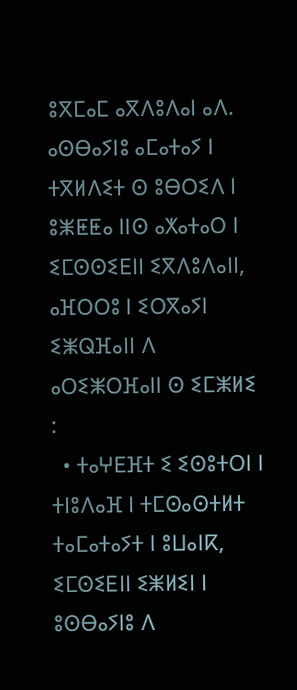ⵓⴳⵎⴰⵎ ⴰⴳⴷⵓⴷⴰⵏ ⴰⴷ.
ⴰⵙⴱⴰⵢⵏⵓ ⴰⵎⴰⵜⴰⵢ ⵏ ⵜⴳⵍⴷⵉⵜ ⵙ ⵓⴱⵔⵉⴷ ⵏ ⵓⵥⵟⵟⴰ ⵏⵏⵙ ⴰⵅⴰⵜⴰⵔ ⵏ ⵉⵎⵙⵙⵉⴹⵏⵏ ⵉⴳⴷⵓⴷⴰⵏⵏ, ⴰⴼⵔⵔⵓ ⵏ ⵉⵔⴳⴰⵢⵏ ⵉⵥⵕⴼⴰⵏⵏ ⴷ ⴰⵔⵉⵥⵔⴼⴰⵏⵏ ⵙ ⵉⵎⵥⵍⵉ :
  • ⵜⴰⵖⴹⴼⵜ ⵉ ⵉⵙⵓⵜⵔⵏ ⵏ ⵜⵏⵓⴷⴰⴼ ⵏ ⵜⵎⵙⴰⵙⵜⵍⵜ ⵜⴰⵎⴰⵜⴰⵢⵜ ⵏ ⵓⵡⴰⵏⴽ, ⵉⵎⵙⵉⴹⵏⵏ ⵉⵥⵍⵉⵏ ⵏ ⵓⵙⴱⴰⵢⵏⵓ ⴷ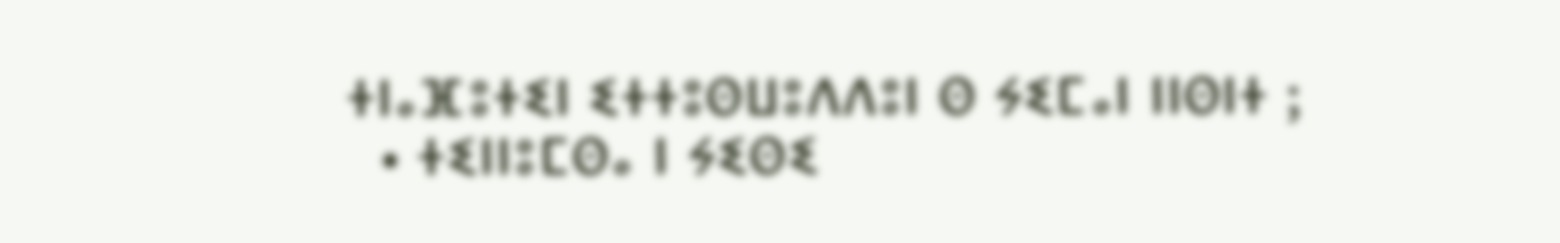ⵜⵏⴰⴼⵓⵜⵉⵏ ⵉⵜⵜⵓⵙⵡⵓⴷⴷⵓⵏ ⵙ ⵢⵉⵎⴰⵏ ⵏⵏⵙⵏⵜ ;
  • ⵜⵉⵏⵏⵓⵎⵙⴰ ⵏ ⵢⵉⵙⵉ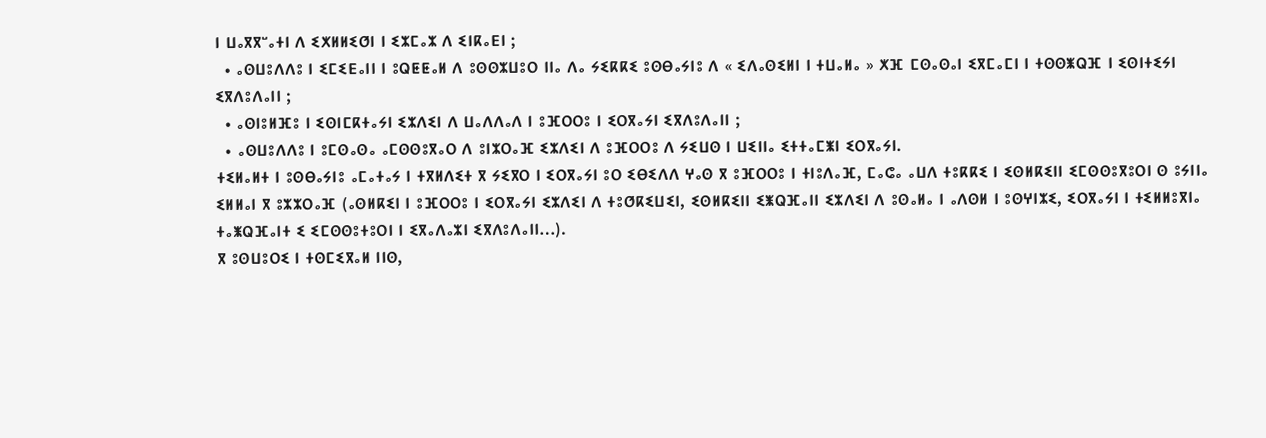ⵏ ⵡⴰⴳⴳⵯⴰⵜⵏ ⴷ ⵉⵅⵍⵍⵉⵚⵏ ⵏ ⵉⵣⵎⴰⵣ ⴷ ⵉⵏⴽⴰⴹⵏ ;
  • ⴰⵙⵡⵓⴷⴷⵓ ⵏ ⵉⵎⵉⴹⴰⵏⵏ ⵏ ⵓⵕⵟⵟⴰⵍ ⴷ ⵓⵙⵙⵣⵡⵓⵔ ⵏⵏⴰ ⴷⴰ ⵢⵉⴽⴽⵉ ⵓⵙⴱⴰⵢⵏⵓ ⴷ « ⵉⴷⴰⵙⵉⵍⵏ ⵏ ⵜⵡⴰⵍⴰ » ⵅⴼ ⵎⵙⴰⵙⴰⵏ ⵉⴳⵎⴰⵎⵏ ⵏ ⵜⵙⵙⵥⵕⴼ ⵏ ⵉⵙⵏⵜⵉⵢⵏ ⵉⴳⴷⵓⴷⴰⵏⵏ ;
  • ⴰⵙⵏⵓⵍⴼⵓ ⵏ ⵉⵙⵏⵎⴽⵜⴰⵢⵏ ⵉⵣⴷⵉⵏ ⴷ ⵡⴰⴷⴷⴰⴷ ⵏ ⵓⴼⵔⵔⵓ ⵏ ⵉⵔⴳⴰⵢⵏ ⵉⴳⴷⵓⴷⴰⵏⵏ ;
  • ⴰⵙⵡⵓⴷⴷⵓ ⵏ ⵓⵎⵙⴰⵙⴰ ⴰⵎⵙⵙⵓⴳⴰⵔ ⴷ ⵓⵏⵣⵔⴰⴼ ⵉⵣⴷⵉⵏ ⴷ ⵓⴼⵔⵔⵓ ⴷ ⵢⵉⵡⵙ ⵏ ⵡⵉⵏⵏⴰ ⵉⵜⵜⴰⵎⵥⵏ ⵉⵔⴳⴰⵢⵏ.
ⵜⵉⵍⴰⵍⵜ ⵏ ⵓⵙⴱⴰⵢⵏⵓ ⴰⵎⴰⵜⴰⵢ ⵏ ⵜⴳⵍⴷⵉⵜ ⴳ ⵢⵉⴳⵔ ⵏ ⵉⵔⴳⴰⵢⵏ ⵓⵔ ⵉⴱⵉⴷⴷ ⵖⴰⵙ ⴳ ⵓⴼⵔⵔⵓ ⵏ ⵜⵏⵓⴷⴰⴼ, ⵎⴰⵛⴰ ⴰⵡⴷ ⵜⵓⴽⴽⵉ ⵏ ⵉⵙⵍⴽⵉⵏⵏ ⵉⵎⵙⵙⵓⴳⵓⵔⵏ ⵙ ⵓⵢⵏⵏⴰ ⵉⵍⵍⴰⵏ ⴳ ⵓⵣⵣⵔⴰⴼ (ⴰⵙⵍⴽⵉⵏ ⵏ ⵓⴼⵔⵔⵓ ⵏ ⵉⵔⴳⴰⵢⵏ ⵉⵣⴷⵉⵏ ⴷ ⵜⵓⵚⴽⵉⵡⵉⵏ, ⵉⵙⵍⴽⵉⵏⵏ ⵉⵥⵕⴼⴰⵏⵏ ⵉⵣⴷⵉⵏ ⴷ ⵓⵙⴰⵍⴰ ⵏ ⴰⴷⵙⵍ ⵏ ⵓⵙⵖⵏⵣⵉ, ⵉⵔⴳⴰⵢⵏ ⵏ ⵜⵉⵍⵍⵓⴳⵏⴰ ⵜⴰⵥⵕⴼⴰⵏⵜ ⵉ ⵉⵎⵙⵙⵓⵜⵓⵔⵏ ⵏ ⵉⴳⴰⴷⴰⵣⵏ ⵉⴳⴷⵓⴷⴰⵏⵏ…).
ⴳ ⵓⵙⵡⵓⵔⵉ ⵏ ⵜⵙⵎⵉⴳⴰⵍ ⵏⵏⵙ,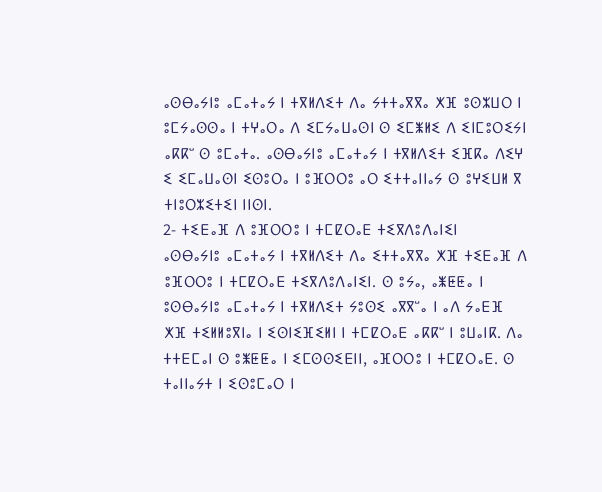ⴰⵙⴱⴰⵢⵏⵓ ⴰⵎⴰⵜⴰⵢ ⵏ ⵜⴳⵍⴷⵉⵜ ⴷⴰ ⵢⵜⵜⴰⴳⴳⴰ ⵅⴼ ⵓⵙⵣⵡⵔ ⵏ ⵓⵎⵢⴰⵙⵙⴰ ⵏ ⵜⵖⴰⵔⴰ ⴷ ⵉⵎⵢⴰⵡⴰⵙⵏ ⵙ ⵉⵎⵥⵍⵉ ⴷ ⵉⵏⵎⵓⵔⵉⵢⵏ ⴰⴽⴽⵯ ⵙ ⵓⵎⴰⵜⴰ. ⴰⵙⴱⴰⵢⵏⵓ ⴰⵎⴰⵜⴰⵢ ⵏ ⵜⴳⵍⴷⵉⵜ ⵉⴼⴽⴰ ⴷⵉⵖ ⵉ ⵉⵎⴰⵡⴰⵙⵏ ⵉⵙⵓⵔⴰ ⵏ ⵓⴼⵔⵔⵓ ⴰⵔ ⵉⵜⵜⴰⵏⵏⴰⵢ ⵙ ⵓⵖⵉⵡⵍ ⴳ ⵜⵏⵓⵔⵣⵉⵜⵉⵏ ⵏⵏⵙⵏ.
2- ⵜⵉⴹⴰⴼ ⴷ ⵓⴼⵔⵔⵓ ⵏ ⵜⵎⵇⵔⴰⴹ ⵜⵉⴳⴷⵓⴷⴰⵏⵉⵏ
ⴰⵙⴱⴰⵢⵏⵓ ⴰⵎⴰⵜⴰⵢ ⵏ ⵜⴳⵍⴷⵉⵜ ⴷⴰ ⵉⵜⵜⴰⴳⴳⴰ ⵅⴼ ⵜⵉⴹⴰⴼ ⴷ ⵓⴼⵔⵔⵓ ⵏ ⵜⵎⵇⵔⴰⴹ ⵜⵉⴳⴷⵓⴷⴰⵏⵉⵏ. ⵙ ⵓⵢⴰ, ⴰⵥⵟⵟⴰ ⵏ ⵓⵙⴱⴰⵢⵏⵓ ⴰⵎⴰⵜⴰⵢ ⵏ ⵜⴳⵍⴷⵉⵜ ⵢⵓⵙⵉ ⴰⴳⴳⵯⴰ ⵏ ⴰⴷ ⵢⴰⴹⴼ ⵅⴼ ⵜⵉⵍⵍⵓⴳⵏⴰ ⵏ ⵉⵙⵏⵉⴼⵉⵍⵏ ⵏ ⵜⵎⵇⵔⴰⴹ ⴰⴽⴽⵯ ⵏ ⵓⵡⴰⵏⴽ. ⴷⴰ ⵜⵜⴹⵎⴰⵏ ⵙ ⵓⵥⵟⵟⴰ ⵏ ⵉⵎⵙⵙⵉⴹⵏⵏ, ⴰⴼⵔⵔⵓ ⵏ ⵜⵎⵇⵔⴰⴹ. ⵙ ⵜⴰⵏⵏⴰⵢⵜ ⵏ ⵉⵙⵓⵎⴰⵔ ⵏ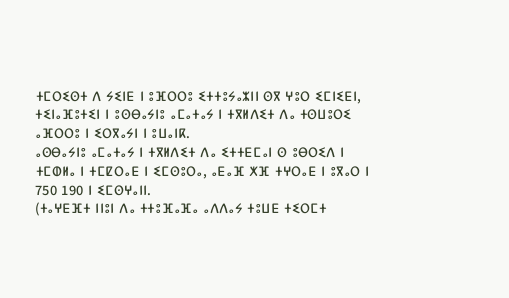ⵜⵎⵔⵉⵙⵜ ⴷ ⵢⵉⵏⴹ ⵏ ⵓⴼⵔⵔⵓ ⵉⵜⵜⵓⵢⴰⵣⵏⵏ ⵙⴳ ⵖⵓⵔ ⵉⵎⵏⵉⴹⵏ, ⵜⵉⵏⴰⴼⵓⵜⵉⵏ ⵏ ⵓⵙⴱⴰⵢⵏⵓ ⴰⵎⴰⵜⴰⵢ ⵏ ⵜⴳⵍⴷⵉⵜ ⴷⴰ ⵜⵙⵡⵓⵔⵉ ⴰⴼⵔⵔⵓ ⵏ ⵉⵔⴳⴰⵢⵏ ⵏ ⵓⵡⴰⵏⴽ.
ⴰⵙⴱⴰⵢⵏⵓ ⴰⵎⴰⵜⴰⵢ ⵏ ⵜⴳⵍⴷⵉⵜ ⴷⴰ ⵉⵜⵜⴹⵎⴰⵏ ⵙ ⵓⴱⵔⵉⴷ ⵏ ⵜⵎⵀⵍⴰ ⵏ ⵜⵎⵇⵔⴰⴹ ⵏ ⵉⵎⵙⵓⵔⴰ, ⴰⴹⴰⴼ ⵅⴼ ⵜⵖⵔⴰⴹ ⵏ ⵓⴳⴰⵔ ⵏ 750 190 ⵏ ⵉⵎⵙⵖⴰⵏⵏ.
(ⵜⴰⵖⴹⴼⵜ ⵏⵏⵓⵏ ⴷⴰ ⵜⵜⵓⴼⴰⴼⴰ ⴰⴷⴷⴰⵢ ⵜⵓⵡⴹ ⵜⵉⵔⵎⵜ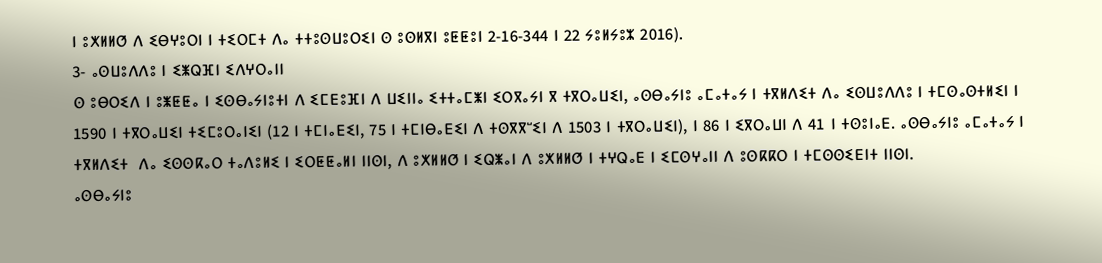ⵏ ⵓⵅⵍⵍⵚ ⴷ ⵉⴱⵖⵓⵔⵏ ⵏ ⵜⵉⵔⵎⵜ ⴷⴰ ⵜⵜⵓⵙⵡⵓⵔⵉⵏ ⵙ ⵓⵙⵍⴳⵏ ⵓⵟⵟⵓⵏ 2-16-344 ⵏ 22 ⵢⵓⵍⵢⵓⵣ 2016).
3- ⴰⵙⵡⵓⴷⴷⵓ ⵏ ⵉⵥⵕⴼⵏ ⵉⴷⵖⵔⴰⵏⵏ
ⵙ ⵓⴱⵔⵉⴷ ⵏ ⵓⵥⵟⵟⴰ ⵏ ⵉⵙⴱⴰⵢⵏⵓⵜⵏ ⴷ ⵉⵎⴹⵓⴼⵏ ⴷ ⵡⵉⵏⵏⴰ ⵉⵜⵜⴰⵎⵥⵏ ⵉⵔⴳⴰⵢⵏ ⴳ ⵜⴳⵔⴰⵡⵉⵏ, ⴰⵙⴱⴰⵢⵏⵓ ⴰⵎⴰⵜⴰⵢ ⵏ ⵜⴳⵍⴷⵉⵜ ⴷⴰ ⵉⵙⵡⵓⴷⴷⵓ ⵏ ⵜⵎⵙⴰⵙⵜⵍⵉⵏ ⵏ 1590 ⵏ ⵜⴳⵔⴰⵡⵉⵏ ⵜⵉⵎⵓⵔⴰⵏⵉⵏ (12 ⵏ ⵜⵎⵏⴰⴹⵉⵏ, 75 ⵏ ⵜⵎⵏⴱⴰⴹⵉⵏ ⴷ ⵜⵙⴳⴳⵯⵉⵏ ⴷ 1503 ⵏ ⵜⴳⵔⴰⵡⵉⵏ), ⵏ 86 ⵏ ⵉⴳⵔⴰⵡⵏ ⴷ 41 ⵏ ⵜⵙⵓⵏⴰⴹ. ⴰⵙⴱⴰⵢⵏⵓ ⴰⵎⴰⵜⴰⵢ ⵏ ⵜⴳⵍⴷⵉⵜ  ⴷⴰ ⵉⵙⵙⴽⴰⵔ ⵜⴰⴷⵓⵍⵉ ⵏ ⵉⵔⵟⵟⴰⵍⵏ ⵏⵏⵙⵏ, ⴷ ⵓⵅⵍⵍⵚ ⵏ ⵉⵕⵥⴰⵏ ⴷ ⵓⵅⵍⵍⵚ ⵏ ⵜⵖⵕⴰⴹ ⵏ ⵉⵎⵙⵖⴰⵏⵏ ⴷ ⵓⵙⴽⴽⵔ ⵏ ⵜⵎⵙⵙⵉⴹⵏⵜ ⵏⵏⵙⵏ.
ⴰⵙⴱⴰⵢⵏⵓ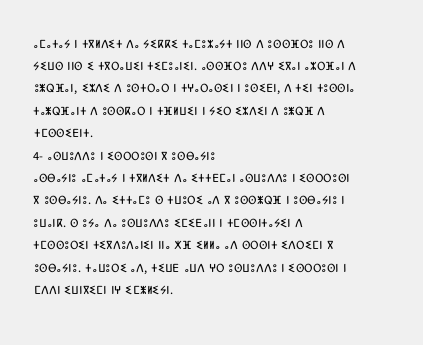ⴰⵎⴰⵜⴰⵢ ⵏ ⵜⴳⵍⴷⵉⵜ ⴷⴰ ⵢⵉⴽⴽⵉ ⵜⴰⵎⵓⵣⴰⵢⵜ ⵏⵏⵙ ⴷ ⵓⵙⵙⴼⵔⵓ ⵏⵏⵙ ⴷ ⵢⵉⵡⵙ ⵏⵏⵙ ⵉ ⵜⴳⵔⴰⵡⵉⵏ ⵜⵉⵎⵓⴰⵏⵉⵏ. ⴰⵙⵙⴼⵔⵓ ⴷⴷⵖ ⵉⴳⴰⵏ ⴰⵣⵔⴼⴰⵏ ⴷ ⵓⵥⵕⴼⴰⵏ, ⵉⵣⴷⵉ ⴷ ⵓⵙⵜⵔⴰⵔ ⵏ ⵜⵖⴰⵔⴰⵙⵉⵏ ⵏ ⵓⵙⵉⴹⵏ, ⴷ ⵜⵉⵏ ⵜⵓⵙⵙⵏⴰ ⵜⴰⵥⵕⴼⴰⵏⵜ ⴷ ⵓⵙⵙⴽⴰⵔ ⵏ ⵜⴼⵍⵡⵉⵏ ⵏ ⵢⵉⵔ ⵉⵣⴷⵉⵏ ⴷ ⵓⵥⵕⴼ ⴷ ⵜⵎⵙⵙⵉⴹⵏⵜ.
4- ⴰⵙⵡⵓⴷⴷⵓ ⵏ ⵉⵙⵔⵔⵓⵙⵏ ⴳ ⵓⵙⴱⴰⵢⵏⵓ
ⴰⵙⴱⴰⵢⵏⵓ ⴰⵎⴰⵜⴰⵢ ⵏ ⵜⴳⵍⴷⵉⵜ ⴷⴰ ⵉⵜⵜⴹⵎⴰⵏ ⴰⵙⵡⵓⴷⴷⵓ ⵏ ⵉⵙⵔⵔⵓⵙⵏ ⴳ ⵓⵙⴱⴰⵢⵏⵓ. ⴷⴰ ⵉⵜⵜⴰⵎⵓ ⵙ ⵜⵡⵓⵔⵉ ⴰⴷ ⴳ ⵓⵙⵙⵥⵕⴼ ⵏ ⵓⵙⴱⴰⵢⵏⵓ ⵏ ⵓⵡⴰⵏⴽ. ⵙ ⵓⵢⴰ ⴷⴰ ⵓⵙⵡⵓⴷⴷⵓ ⵉⵎⵉⴹⴰⵏⵏ ⵏ ⵜⵎⵙⵙⵏⵜⴰⵢⵉⵏ ⴷ ⵜⵎⵙⵙⵓⵔⵉⵏ ⵜⵉⴳⴷⵓⴷⴰⵏⵉⵏ ⵏⵏⴰ ⵅⴼ ⵉⵍⵍⴰ ⴰⴷ ⵙⵔⵙⵏⵜ ⵉⴷⵔⵉⵎⵏ ⴳ ⵓⵙⴱⴰⵢⵏⵓ. ⵜⴰⵡⵓⵔⵉ ⴰⴷ, ⵜⵉⵡⴹ ⴰⵡⴷ ⵖⵔ ⵓⵙⵡⵓⴷⴷⵓ ⵏ ⵉⵙⵔⵔⵓⵙⵏ ⵏ ⵎⴷⴷⵏ ⵉⵡⵏⴳⵉⵎⵏ ⵏⵖ ⵉⵎⵥⵍⵉⵢⵏ.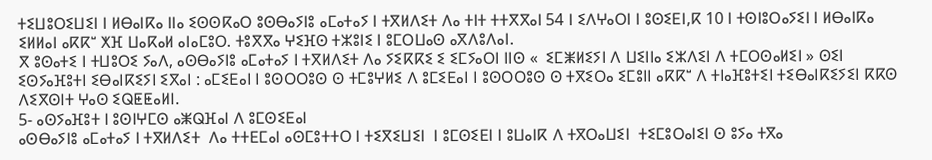ⵜⵉⵡⵓⵔⵉⵡⵉⵏ ⵏ ⵍⴱⴰⵏⴽⴰ ⵏⵏⴰ ⵉⵙⵙⴽⴰⵔ ⵓⵙⴱⴰⵢⵏⵓ ⴰⵎⴰⵜⴰⵢ ⵏ ⵜⴳⵍⴷⵉⵜ ⴷⴰ ⵜⵏⵜ ⵜⵜⴳⴳⴰⵏ 54 ⵏ ⵉⴷⵖⴰⵔⵏ ⵏ ⵓⵙⵉⴹⵏ,ⴽ 10 ⵏ ⵜⵙⵏⵓⵔⴰⵢⵉⵏ ⵏ ⵍⴱⴰⵏⴽⴰ ⵉⵍⵍⴰⵏ ⴰⴽⴽⵯ ⵅⴼ ⵡⴰⴽⴰⵍ ⴰⵏⴰⵎⵓⵔ. ⵜⵓⴳⴳⴰ ⵖⵉⴼⵙ ⵜⵣⵓⵏⵉ ⵏ ⵓⵎⵔⵡⴰⵙ ⴰⴳⴷⵓⴷⴰⵏ.
ⴳ ⵓⵙⴰⵜⵉ ⵏ ⵜⵡⵓⵔⵉ ⵢⴰⴷ, ⴰⵙⴱⴰⵢⵏⵓ ⴰⵎⴰⵜⴰⵢ ⵏ ⵜⴳⵍⴷⵉⵜ ⴷⴰ ⵢⵉⴽⴽⵉ ⵉ ⵉⵎⵢⴰⵔⵏ ⵏⵏⵙ «  ⵉⵎⵥⵍⵉⵢⵏ ⴷ ⵡⵉⵏⵏⴰ ⵉⵣⴷⵉⵏ ⴷ ⵜⵎⵔⵙⴰⵍⵉⵏ » ⵙⵉⵏ ⵉⵙⵢⴰⴼⵓⵜⵏ ⵉⴱⴰⵏⴽⵉⵢⵏ ⵉⴳⴰⵏ : ⴰⵎⵉⴹⴰⵏ ⵏ ⵓⵙⵔⵔⵓⵙ ⵙ ⵜⵎⵓⵖⵍⵉ ⴷ ⵓⵎⵉⴹⴰⵏ ⵏ ⵓⵙⵔⵔⵓⵙ ⵙ ⵜⴳⵉⵔⴰ ⵉⵎⵓⵏⵏ ⴰⴽⴽⵯ ⴷ ⵜⵏⴰⴼⵓⵜⵉⵏ ⵜⵉⴱⴰⵏⴽⵉⵢⵉⵏ ⴽⴽⵙ ⴷⵉⴳⵙⵏⵜ ⵖⴰⵙ ⵉⵕⵟⵟⴰⵍⵏ.
5- ⴰⵙⵢⴰⴼⵓⵜ ⵏ ⵓⵙⵏⵖⵎⵙ ⴰⵥⵕⴼⴰⵏ ⴷ ⵓⵎⵙⵉⴹⴰⵏ
ⴰⵙⴱⴰⵢⵏⵓ ⴰⵎⴰⵜⴰⵢ ⵏ ⵜⴳⵍⴷⵉⵜ  ⴷⴰ ⵜⵜⴹⵎⴰⵏ ⴰⵙⵎⵓⵜⵜⵔ ⵏ ⵜⵉⴳⵉⵡⵉⵏ  ⵏ ⵓⵎⵙⵉⴹⵏ ⵏ ⵓⵡⴰⵏⴽ ⴷ ⵜⴳⵔⴰⵡⵉⵏ  ⵜⵉⵎⵓⵔⴰⵏⵉⵏ ⵙ ⵓⵢⴰ ⵜⴳⴰ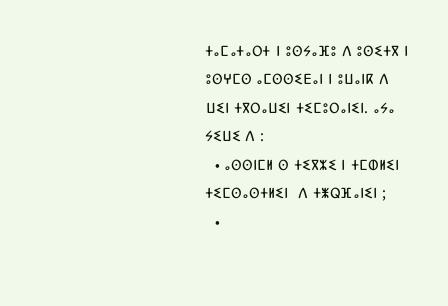ⵜⴰⵎⴰⵜⴰⵔⵜ ⵏ ⵓⵙⵢⴰⴼⵓ ⴷ ⵓⵙⵉⵜⴳ ⵏ ⵓⵙⵖⵎⵙ ⴰⵎⵙⵙⵉⴹⴰⵏ ⵏ ⵓⵡⴰⵏⴽ ⴷ ⵡⵉⵏ ⵜⴳⵔⴰⵡⵉⵏ ⵜⵉⵎⵓⵔⴰⵏⵉⵏ. ⴰⵢⴰ ⵢⵉⵡⵉ ⴷ :
  • ⴰⵙⵙⵏⵎⵍ ⵙ ⵜⵉⴳⵣⵉ ⵏ ⵜⵎⵀⵍⵉⵏ ⵜⵉⵎⵙⴰⵙⵜⵍⵉⵏ  ⴷ ⵜⵥⵕⴼⴰⵏⵉⵏ ;
  •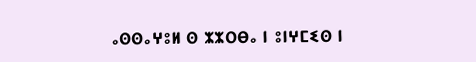ⴰⵙⵙⴰⵖⵓⵍ ⵙ ⵣⵣⵔⴱⴰ ⵏ ⵓⵏⵖⵎⵉⵙ ⵏ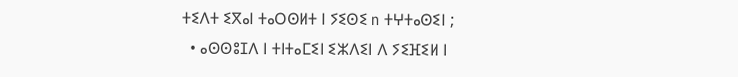ⵜⵉⴷⵜ ⵉⴳⴰⵏ ⵜⴰⵔⵙⵍⵜ ⵏ ⵢⵉⵙⵉ n ⵜⵖⵜⴰⵙⵉⵏ ;
  • ⴰⵙⵙⵓⵊⴷ ⵏ ⵜⵏⵜⴰⵎⵉⵏ ⵉⵣⴷⵉⵏ ⴷ ⵢⵉⴼⵉⵍ ⵏ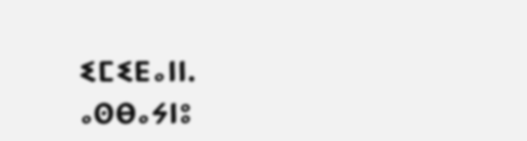ⵉⵎⵉⴹⴰⵏⵏ.
ⴰⵙⴱⴰⵢⵏⵓ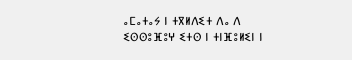ⴰⵎⴰⵜⴰⵢ ⵏ ⵜⴳⵍⴷⵉⵜ ⴷⴰ ⴷ ⵉⵙⵙⵓⴼⵓⵖ ⵉⵜⵙ ⵏ ⵜⵏⴼⵓⵍⵉⵏ ⵏ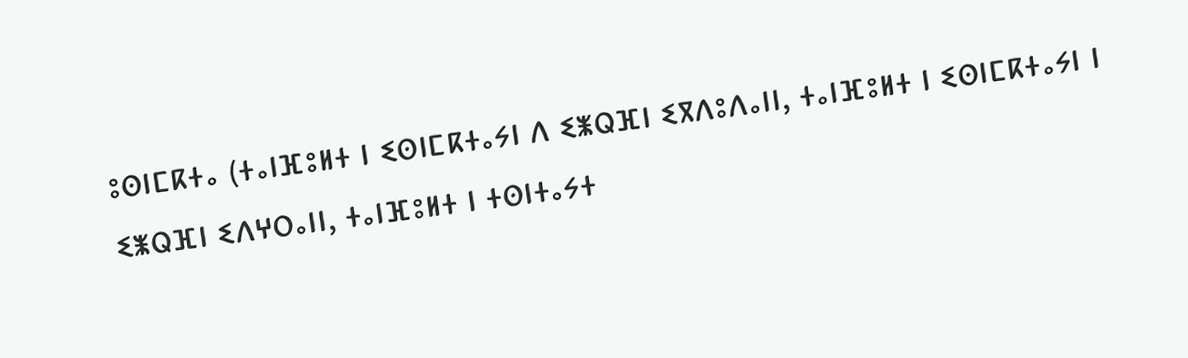ⵓⵙⵏⵎⴽⵜⴰ (ⵜⴰⵏⴼⵓⵍⵜ ⵏ ⵉⵙⵏⵎⴽⵜⴰⵢⵏ ⴷ ⵉⵥⵕⴼⵏ ⵉⴳⴷⵓⴷⴰⵏⵏ, ⵜⴰⵏⴼⵓⵍⵜ ⵏ ⵉⵙⵏⵎⴽⵜⴰⵢⵏ ⵏ ⵉⵥⵕⴼⵏ ⵉⴷⵖⵔⴰⵏⵏ, ⵜⴰⵏⴼⵓⵍⵜ ⵏ ⵜⵙⵏⵜⴰⵢⵜ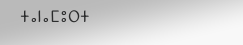ⵜⴰⵏⴰⵎⵓⵔⵜ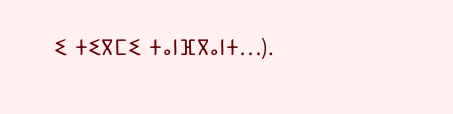ⵉ ⵜⵉⴳⵎⵉ ⵜⴰⵏⴼⴳⴰⵏⵜ…).